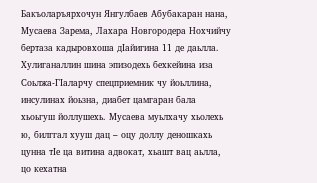Бакъоларъярхочун Янгулбаев Абубакаран нана, Мусаева Зарема, Лахара Новгородера Нохчийчу бертаза кадыровхоша дIайигина 11 де даьлла. Хулиганаллин шина эпизодехь бехкейина иза Соьлжа-ГIаларчу спецприемник чу йоьллина, инсулинах йоьзна, диабет цамгаран бала хьоьгуш йоллушехь. Мусаева муьлхачу хьолехь ю, билггал хууш дац – оцу доллу деношкахь цунна тIе ца витина адвокат, хьашт вац аьлла, цо кехатна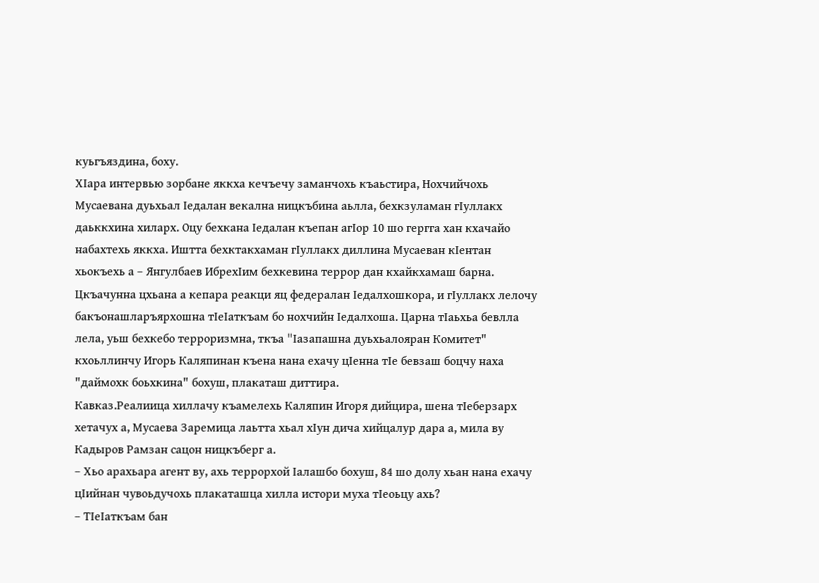куьгъяздина, боху.
ХIара интервью зорбане яккха кечъечу заманчохь къаьстира, Нохчийчохь Мусаевана дуьхьал Iедалан векална ницкъбина аьлла, бехкзуламан гIуллакх даьккхина хиларх. Оцу бехкана Iедалан къепан агIор 10 шо гергга хан кхачайо набахтехь яккха. Иштта бехктакхаман гIуллакх диллина Мусаеван кIентан хьокъехь а – Янгулбаев ИбрехIим бехкевина террор дан кхайкхамаш барна.
Цкъачунна цхьана а кепара реакци яц федералан Iедалхошкора, и гIуллакх лелочу бакъонашларъярхошна тIеIаткъам бо нохчийн Iедалхоша. Царна тIаьхьа бевлла лела, уьш бехкебо терроризмна, ткъа "Iазапашна дуьхьалояран Комитет" кхоьллинчу Игорь Каляпинан къена нана ехачу цIенна тIе бевзаш боцчу наха "даймохк боьхкина" бохуш, плакаташ диттира.
Кавказ.Реалиица хиллачу къамелехь Каляпин Игоря дийцира, шена тIеберзарх хетачух а, Мусаева Заремица лаьтта хьал хIун дича хийцалур дара а, мила ву Кадыров Рамзан сацон ницкъберг а.
– Хьо арахьара агент ву, ахь террорхой Iалашбо бохуш, 84 шо долу хьан нана ехачу цIийнан чувоьдучохь плакаташца хилла истори муха тIеоьцу ахь?
– ТIеIаткъам бан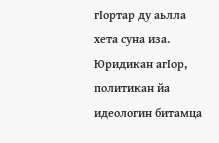гIортар ду аьлла хета суна иза. Юридикан агIор, политикан йа идеологин битамца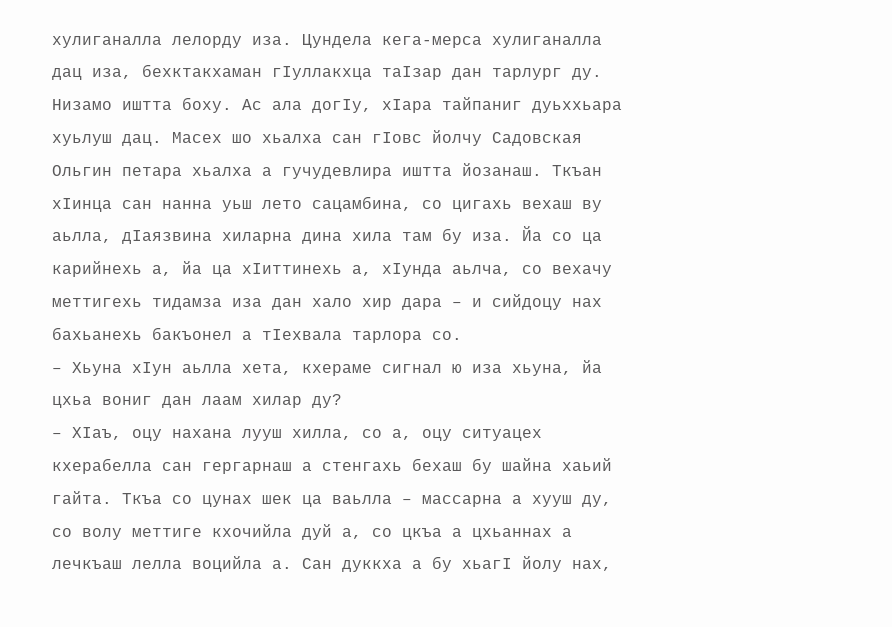хулиганалла лелорду иза. Цундела кега-мерса хулиганалла дац иза, бехктакхаман гIуллакхца таIзар дан тарлург ду. Низамо иштта боху. Ас ала догIу, хIара тайпаниг дуьххьара хуьлуш дац. Масех шо хьалха сан гIовс йолчу Садовская Ольгин петара хьалха а гучудевлира иштта йозанаш. Ткъан хIинца сан нанна уьш лето сацамбина, со цигахь вехаш ву аьлла, дIаязвина хиларна дина хила там бу иза. Йа со ца карийнехь а, йа ца хIиттинехь а, хIунда аьлча, со вехачу меттигехь тидамза иза дан хало хир дара – и сийдоцу нах бахьанехь бакъонел а тIехвала тарлора со.
– Хьуна хIун аьлла хета, кхераме сигнал ю иза хьуна, йа цхьа вониг дан лаам хилар ду?
– ХIаъ, оцу нахана лууш хилла, со а, оцу ситуацех кхерабелла сан гергарнаш а стенгахь бехаш бу шайна хаьий гайта. Ткъа со цунах шек ца ваьлла – массарна а хууш ду, со волу меттиге кхочийла дуй а, со цкъа а цхьаннах а лечкъаш лелла воцийла а. Сан дуккха а бу хьагI йолу нах,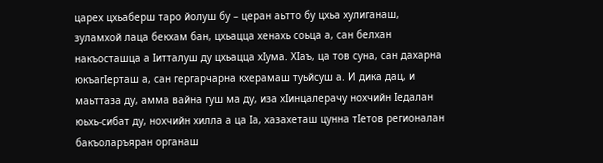царех цхьаберш таро йолуш бу – церан аьтто бу цхьа хулиганаш, зуламхой лаца бекхам бан, цхьацца хенахь соьца а, сан белхан накъосташца а Iитталуш ду цхьацца хIума. ХIаъ, ца тов суна, сан дахарна юкъагIерташ а, сан гергарчарна кхерамаш туьйсуш а. И дика дац, и маьттаза ду, амма вайна гуш ма ду, иза хIинцалерачу нохчийн Iедалан юьхь-сибат ду, нохчийн хилла а ца Iа, хазахеташ цунна тIетов регионалан бакъоларъяран органаш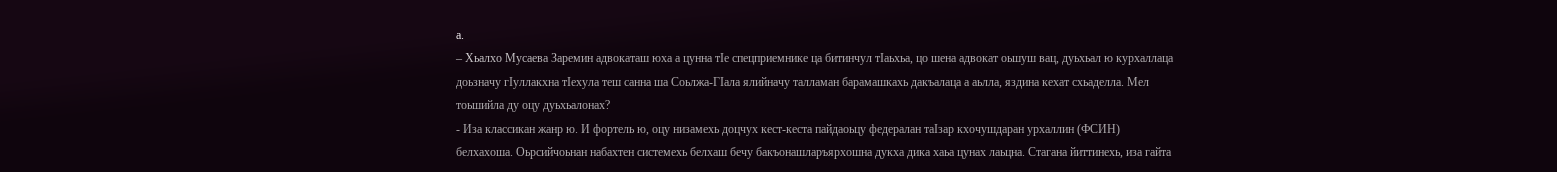а.
– Хьалхо Мусаева Заремин адвокаташ юха а цунна тIе спецприемнике ца битинчул тIаьхьа, цо шена адвокат оьшуш вац, дуьхьал ю курхаллаца доьзначу гIуллакхна тIехула теш санна ша Соьлжа-ГIала ялийначу талламан барамашкахь дакъалаца а аьлла, яздина кехат схьаделла. Мел тоьшийла ду оцу дуьхьалонах?
- Иза классикан жанр ю. И фортель ю, оцу низамехь доцчух кест-кеста пайдаоьцу федералан таIзар кхочушдаран урхаллин (ФСИН) белхахоша. Оьрсийчоьнан набахтен системехь белхаш бечу бакъонашларъярхошна дукха дика хаьа цунах лаьцна. Стагана йиттинехь, иза гайта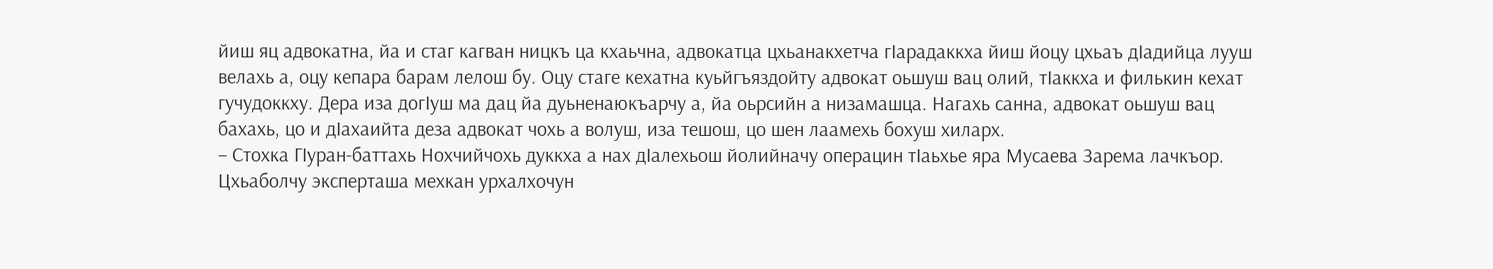йиш яц адвокатна, йа и стаг кагван ницкъ ца кхаьчна, адвокатца цхьанакхетча гIарадаккха йиш йоцу цхьаъ дIадийца лууш велахь а, оцу кепара барам лелош бу. Оцу стаге кехатна куьйгъяздойту адвокат оьшуш вац олий, тIаккха и филькин кехат гучудоккху. Дера иза догIуш ма дац йа дуьненаюкъарчу а, йа оьрсийн а низамашца. Нагахь санна, адвокат оьшуш вац бахахь, цо и дIахаийта деза адвокат чохь а волуш, иза тешош, цо шен лаамехь бохуш хиларх.
– Стохка ГIуран-баттахь Нохчийчохь дуккха а нах дIалехьош йолийначу операцин тIаьхье яра Мусаева Зарема лачкъор. Цхьаболчу эксперташа мехкан урхалхочун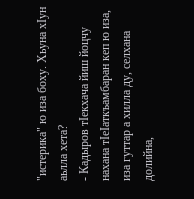"истерика" ю иза боху. Хьуна хIун аьлла хета?
- Кадыров тIекхача йиш йоцчу нахана тIеIаткъамбаран кеп ю иза, иза гуттар а хилла ду, селхана долийна,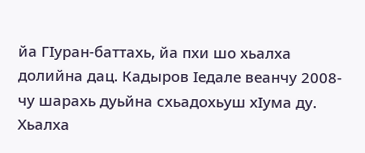йа ГIуран-баттахь, йа пхи шо хьалха долийна дац. Кадыров Iедале веанчу 2008-чу шарахь дуьйна схьадохьуш хIума ду. Хьалха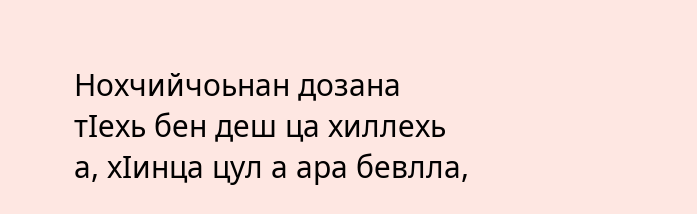Нохчийчоьнан дозана тIехь бен деш ца хиллехь а, хIинца цул а ара бевлла,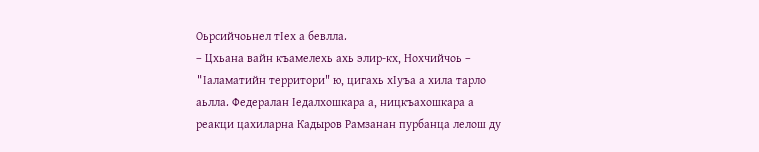Оьрсийчоьнел тIех а бевлла.
– Цхьана вайн къамелехь ахь элир-кх, Нохчийчоь – "Iаламатийн территори" ю, цигахь хIуъа а хила тарло аьлла. Федералан Iедалхошкара а, ницкъахошкара а реакци цахиларна Кадыров Рамзанан пурбанца лелош ду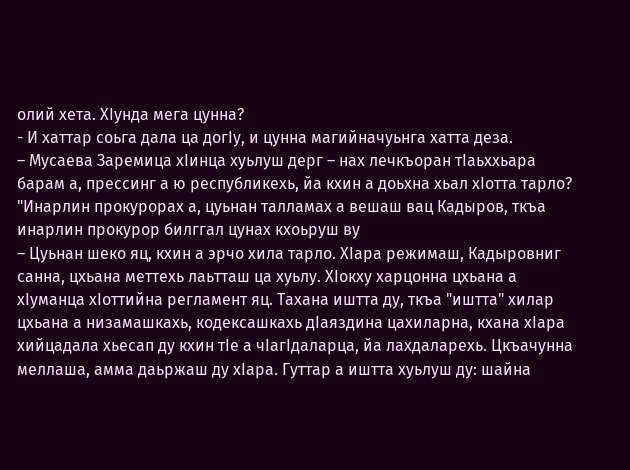олий хета. ХIунда мега цунна?
- И хаттар соьга дала ца догIу, и цунна магийначуьнга хатта деза.
– Мусаева Заремица хIинца хуьлуш дерг – нах лечкъоран тIаьххьара барам а, прессинг а ю республикехь, йа кхин а доьхна хьал хIотта тарло?
"Инарлин прокурорах а, цуьнан талламах а вешаш вац Кадыров, ткъа инарлин прокурор билггал цунах кхоьруш ву
– Цуьнан шеко яц, кхин а эрчо хила тарло. ХIара режимаш, Кадыровниг санна, цхьана меттехь лаьтташ ца хуьлу. ХIокху харцонна цхьана а хIуманца хIоттийна регламент яц. Тахана иштта ду, ткъа "иштта" хилар цхьана а низамашкахь, кодексашкахь дIаяздина цахиларна, кхана хIара хийцадала хьесап ду кхин тIе а чIагIдаларца, йа лахдаларехь. Цкъачунна меллаша, амма даьржаш ду хIара. Гуттар а иштта хуьлуш ду: шайна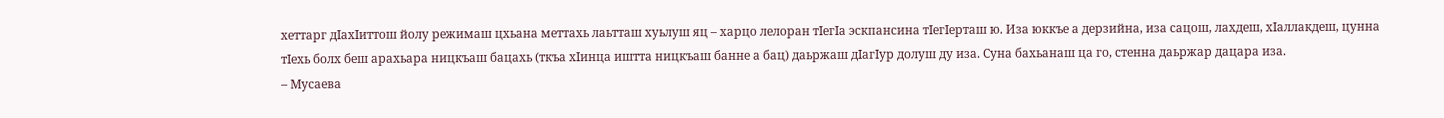хеттарг дIахIиттош йолу режимаш цхьана меттахь лаьтташ хуьлуш яц – харцо лелоран тIегIа эскпансина тIегIерташ ю. Иза юккъе а дерзийна, иза сацош, лахдеш, хIаллакдеш, цунна тIехь болх беш арахьара ницкъаш бацахь (ткъа хIинца иштта ницкъаш банне а бац) даьржаш дIагIур долуш ду иза. Суна бахьанаш ца го, стенна даьржар дацара иза.
– Мусаева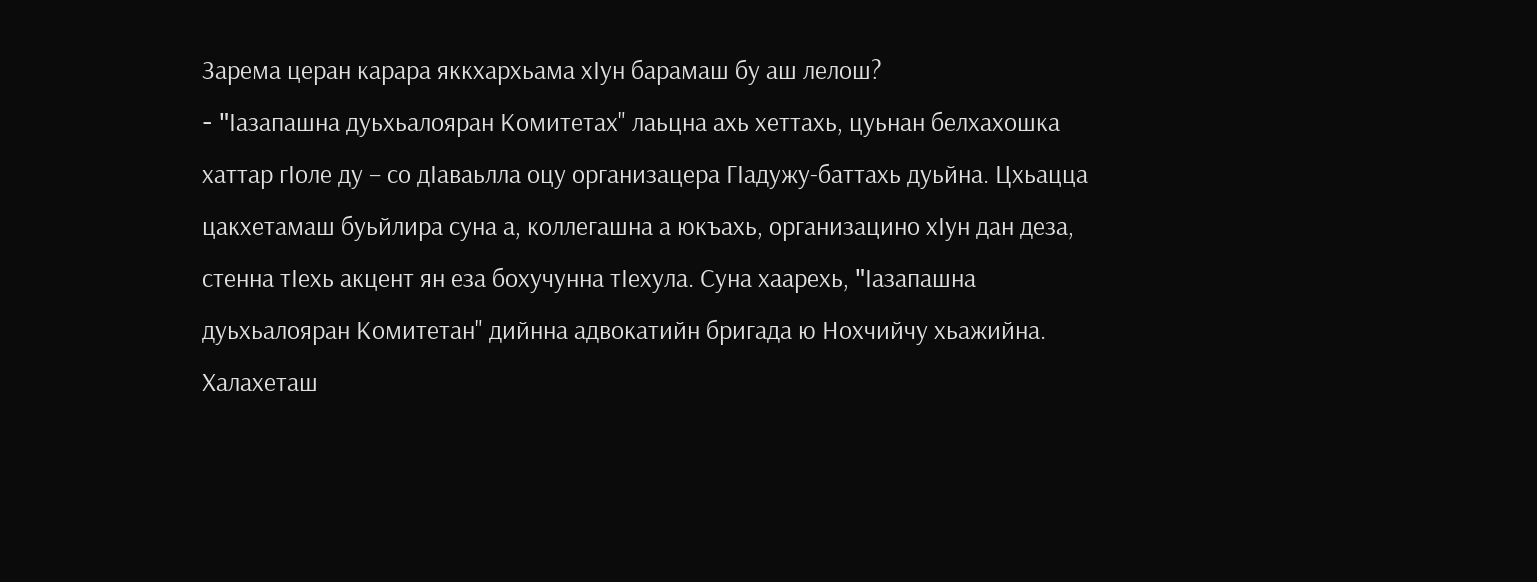Зарема церан карара яккхархьама хIун барамаш бу аш лелош?
- "Iазапашна дуьхьалояран Комитетах" лаьцна ахь хеттахь, цуьнан белхахошка хаттар гIоле ду – со дIаваьлла оцу организацера ГIадужу-баттахь дуьйна. Цхьацца цакхетамаш буьйлира суна а, коллегашна а юкъахь, организацино хIун дан деза, стенна тIехь акцент ян еза бохучунна тIехула. Суна хаарехь, "Iазапашна дуьхьалояран Комитетан" дийнна адвокатийн бригада ю Нохчийчу хьажийна. Халахеташ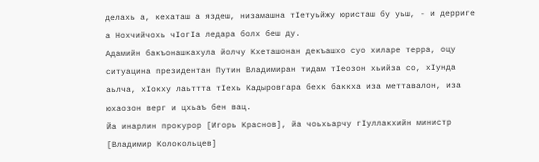делахь а, кехаташ а яздеш, низамашна тIетуьйжу юристаш бу уьш, - и дерриге а Нохчийчохь чIогIа ледара болх беш ду.
Адамийн бакъонашкахула йолчу Кхеташонан декъашхо суо хиларе терра, оцу ситуацина президентан Путин Владимиран тидам тIеозон хьийза со, хIунда аьлча, хIокху лаьттта тIехь Кадыровгара бехк баккха иза меттавалон, иза юхаозон верг и цхьаъ бен вац.
Йа инарлин прокурор [Игорь Краснов], йа чоьхьарчу гIуллакхийн министр [Владимир Колокольцев]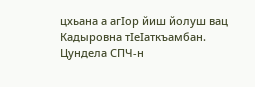цхьана а агIор йиш йолуш вац Кадыровна тIеIаткъамбан. Цундела СПЧ-н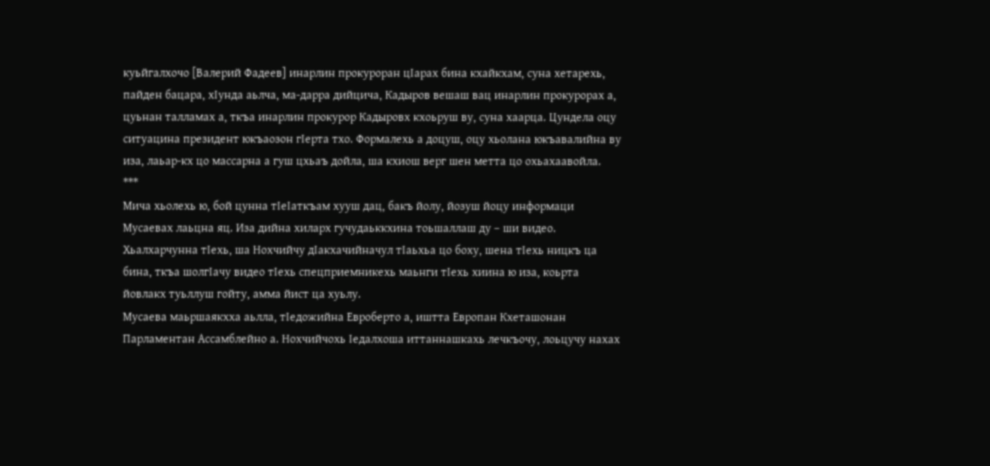куьйгалхочо [Валерий Фадеев] инарлин прокуроран цIарах бина кхайкхам, суна хетарехь, пайден бацара, хIунда аьлча, ма-дарра дийцича, Кадыров вешаш вац инарлин прокурорах а, цуьнан талламах а, ткъа инарлин прокурор Кадыровх кхоьруш ву, суна хаарца. Цундела оцу ситуацина президент юкъаозон гIерта тхо. Формалехь а доцуш, оцу хьолана юкъавалийна ву иза, лаьар-кх цо массарна а гуш цхьаъ дойла, ша кхиош верг шен метта цо охьахаавойла.
***
Мича хьолехь ю, бой цунна тIеIаткъам хууш дац, бакъ йолу, йозуш йоцу информаци Мусаевах лаьцна яц. Иза дийна хиларх гучудаьккхина тоьшаллаш ду – ши видео. Хьалхарчунна тIехь, ша Нохчийчу дIакхачийначул тIаьхьа цо боху, шена тIехь ницкъ ца бина, ткъа шолгIачу видео тIехь спецприемникехь маьнги тIехь хиина ю иза, коьрта йовлакх туьллуш гойту, амма йист ца хуьлу.
Мусаева маьршаякхха аьлла, тIедожийна Евроберто а, иштта Европан Кхеташонан Парламентан Ассамблейно а. Нохчийчохь Iедалхоша иттаннашкахь лечкъочу, лоьцучу нахах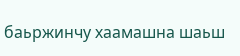баьржинчу хаамашна шаьш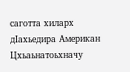саготта хиларх дIахьедира Американ Цхьаьнатоьхначу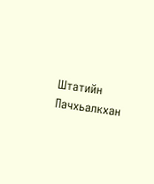Штатийн Пачхьалкхан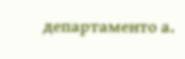департаменто а.